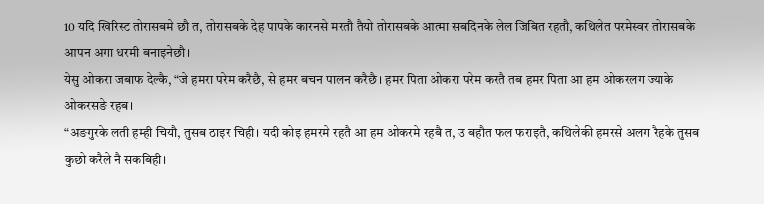10 यदि खिरिस्ट तोरासबमे छौ त, तोरासबके देह पापके कारनसे मरतौ तैयो तोरासबके आत्मा सबदिनके लेल जिबित रहतौ, कथिलेत परमेस्वर तोरासबके आपन अगा धरमी बनाइनेछौ।
येसु ओकरा जबाफ देल्कै, “जे हमरा परेम करैछै, से हमर बचन पालन करैछै। हमर पिता ओकरा परेम करतै तब हमर पिता आ हम ओकरलग ज्याके ओकरसङे रहब।
“अङगुरके लती हम्ही चियौ, तुसब ठाइर चिही। यदी कोइ हमरमे रहतै आ हम ओकरमे रहबै त, उ बहौत फल फराइतै, कथिलेकी हमरसे अलग रैहके तुसब कुछो करैले नै सकबिही।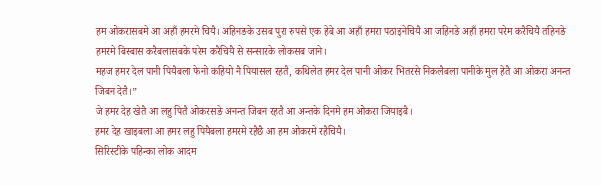हम ओकरासबमे आ अहाँ हमरमे चियै। अहिनङके उसब पुरा रुपसे एक हेबे आ अहाँ हमरा पठाइनेचियै आ जहिनङे अहाँ हमरा परेम करैचियै तहिनङे हमरमे बिस्बास करैबलासबके परेम करैचियै से सन्सारके लोकसब जाने।
महज हमर देल पानी पियैबला फेनो कहियो नै पियासल रहतै, कथिलेत हमर देल पानी ओकर भितरसे निकलैबला पानीके मुल हेतै आ ओकरा अनन्त जिबन देतै।”
जे हमर देह खेतै आ लहु पितै ओकरसङे अनन्त जिबन रहतै आ अन्तके दिनमे हम ओकरा जियाइबै।
हमर देह खाइबला आ हमर लहु पियैबला हमरमे रहैछै आ हम ओकरमे रहैचियै।
सिरिस्टीके पहिन्का लोक आदम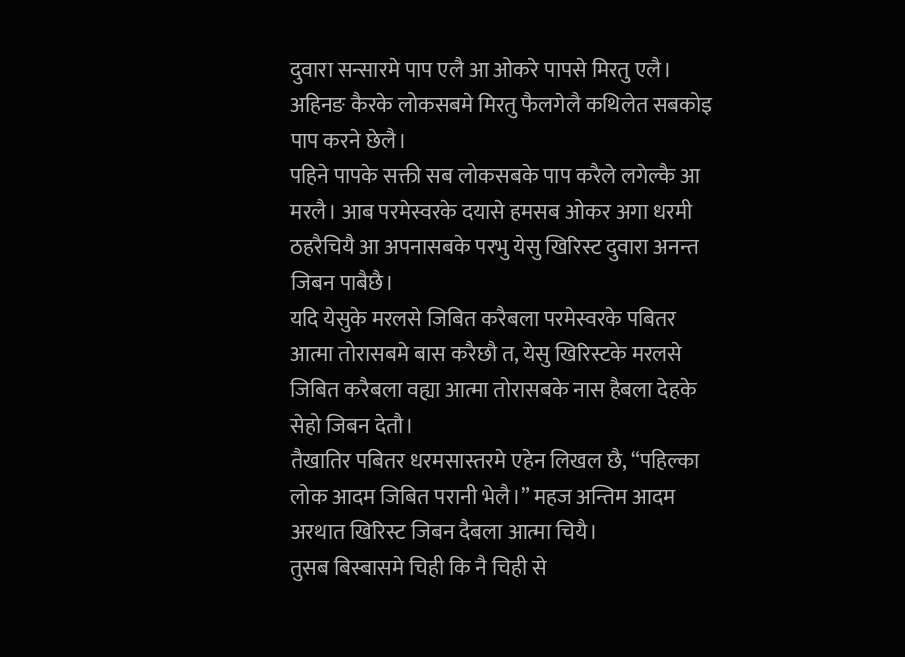दुवारा सन्सारमे पाप एलै आ ओकरे पापसे मिरतु एलै। अहिनङ कैरके लोकसबमे मिरतु फैलगेलै कथिलेत सबकोइ पाप करने छेलै।
पहिने पापके सक्ती सब लोकसबके पाप करैले लगेल्कै आ मरलै। आब परमेस्वरके दयासे हमसब ओकर अगा धरमी ठहरैचियै आ अपनासबके परभु येसु खिरिस्ट दुवारा अनन्त जिबन पाबैछै।
यदि येसुके मरलसे जिबित करैबला परमेस्वरके पबितर आत्मा तोरासबमे बास करैछौ त, येसु खिरिस्टके मरलसे जिबित करैबला वह्या आत्मा तोरासबके नास हैबला देहके सेहो जिबन देतौ।
तैखातिर पबितर धरमसास्तरमे एहेन लिखल छै, “पहिल्का लोक आदम जिबित परानी भेलै।” महज अन्तिम आदम अरथात खिरिस्ट जिबन दैबला आत्मा चियै।
तुसब बिस्बासमे चिही कि नै चिही से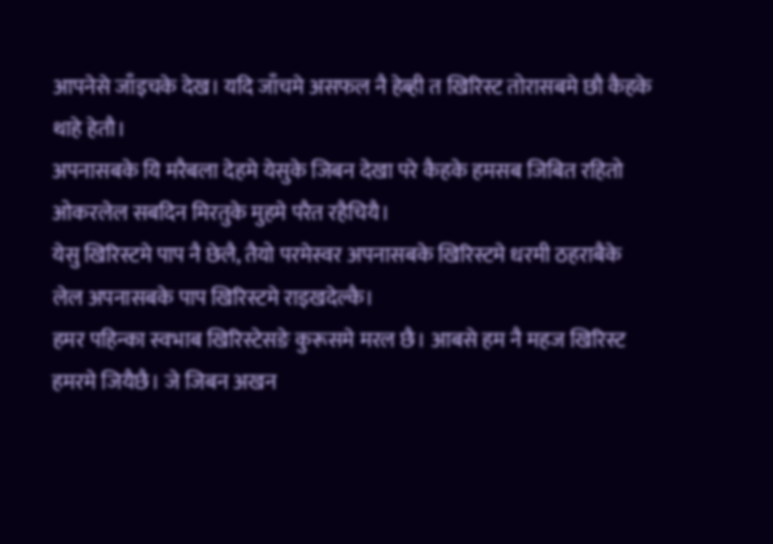आपनेसे जाँइचके देख। यदि जाँचमे असफल नै हेब्ही त खिरिस्ट तोरासबमे छौ कैहके थाहे हेतौ।
अपनासबके यि मरैबला देहमे येसुके जिबन देखा परे कैहके हमसब जिबित रहितो ओकरलेल सबदिन मिरतुके मुहमे परैत रहैचियै।
येसु खिरिस्टमे पाप नै छेलै, तैयो परमेस्वर अपनासबके खिरिस्टमे धरमी ठहराबैके लेल अपनासबके पाप खिरिस्टमे राइखदेल्कै।
हमर पहिन्का स्वभाब खिरिस्टेसङे कुरूसमे मरल छै। आबसे हम नै महज खिरिस्ट हमरमे जियैछै। जे जिबन अखन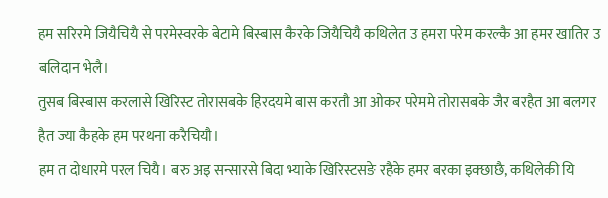हम सरिरमे जियैचियै से परमेस्वरके बेटामे बिस्बास कैरके जियैचियै कथिलेत उ हमरा परेम करल्कै आ हमर खातिर उ बलिदान भेलै।
तुसब बिस्बास करलासे खिरिस्ट तोरासबके हिरदयमे बास करतौ आ ओकर परेममे तोरासबके जैर बरहैत आ बलगर हैत ज्या कैहके हम परथना करैचियौ।
हम त दोधारमे परल चियै। बरु अइ सन्सारसे बिदा भ्याके खिरिस्टसङे रहैके हमर बरका इक्छाछै, कथिलेकी यि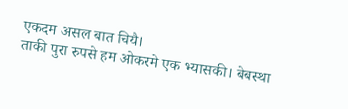एकदम असल बात चियै।
ताकी पुरा रुपसे हम ओकरमे एक भ्यासकी। बेबस्था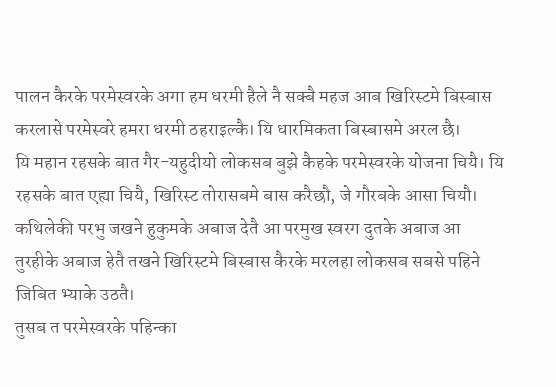पालन कैरके परमेस्वरके अगा हम धरमी हैले नै सक्बै महज आब खिरिस्टमे बिस्बास करलासे परमेस्वरे हमरा धरमी ठहराइल्कै। यि धारमिकता बिस्बासमे अरल छै।
यि महान रहसके बात गैर-यहुदीयो लोकसब बुझे कैहके परमेस्वरके योजना चियै। यि रहसके बात एह्या चियै, खिरिस्ट तोरासबमे बास करैछौ, जे गौरबके आसा चियौ।
कथिलेकी परभु जखने हुकुमके अबाज देतै आ परमुख स्वरग दुतके अबाज आ तुरहीके अबाज हेतै तखने खिरिस्टमे बिस्बास कैरके मरलहा लोकसब सबसे पहिने जिबित भ्याके उठतै।
तुसब त परमेस्वरके पहिन्का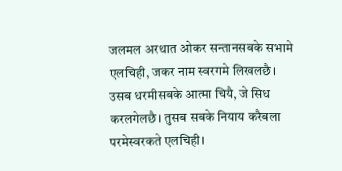जलमल अरथात ओकर सन्तानसबके सभामे एलचिही, जकर नाम स्वरगमे लिखलछै। उसब धरमीसबके आत्मा चियै, जे सिध करलगेलछै। तुसब सबके नियाय करैबला परमेस्वरकते एलचिही।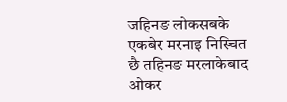जहिनङ लोकसबके एकबेर मरनाइ निस्चित छै तहिनङ मरलाकेबाद ओकर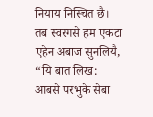नियाय निस्चित छै।
तब स्वरगसे हम एकटा एहेन अबाज सुनलियै, “यि बात लिख: आबसे परभुके सेबा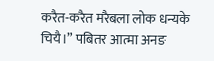करैत-करैत मरैबला लोक धन्यके चियै।” पबितर आत्मा अनङ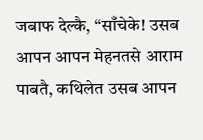जबाफ देल्कै, “साँचेके! उसब आपन आपन मेहनतसे आराम पाबतै, कथिलेत उसब आपन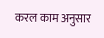करल काम अनुसार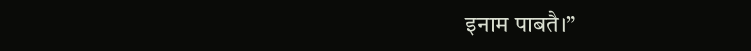इनाम पाबतै।”